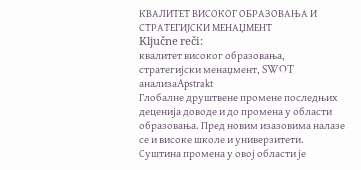КВАЛИТЕТ ВИСОКОГ ОБРАЗОВАЊА И СТРАТЕГИЈСКИ МЕНАЏМЕНТ
Ključne reči:
квалитет високог образовања, стратегијски менаџмент, SWOT анализаApstrakt
Глобалне друштвене промене последњих деценија доводе и до промена у области образовања. Пред новим изазовима налазе се и високе школе и универзитети. Суштина промена у овој области је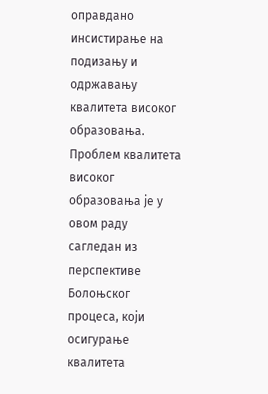оправдано инсистирање на подизању и одржавању квалитета високог образовања. Проблем квалитета високог образовања је у овом раду сагледан из перспективе Болоњског процеса, који осигурање квалитета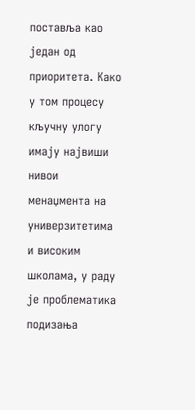поставља као један од приоритета. Како у том процесу кључну улогу имају највиши нивои менаџмента на универзитетима и високим школама, у раду је проблематика подизања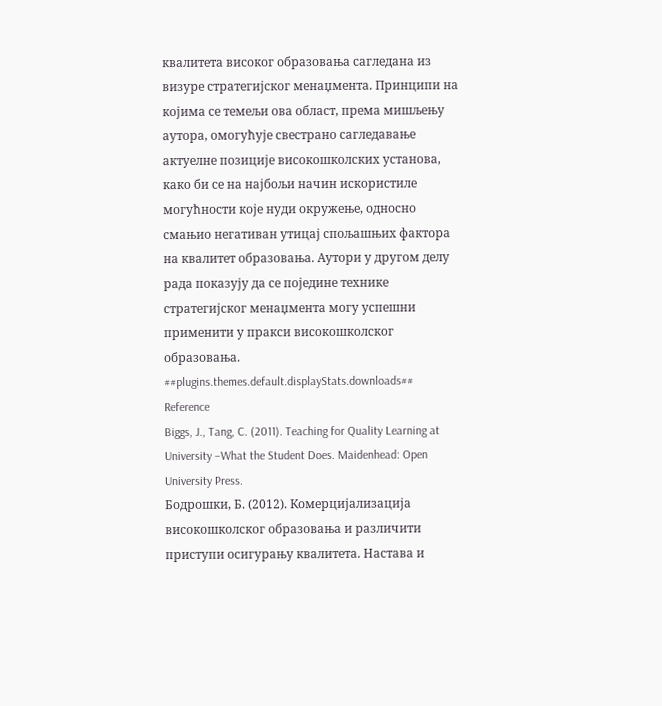квалитета високог образовања сагледана из визуре стратегијског менаџмента. Принципи на којима се темељи ова област, према мишљењу аутора, омогућује свестрано сагледавање актуелне позиције високошколских установа, како би се на најбољи начин искористиле могућности које нуди окружење, односно смањио негативан утицај спољашњих фактора на квалитет образовања. Аутори у другом делу рада показују да се поједине технике стратегијског менаџмента могу успешни применити у пракси високошколског образовања.
##plugins.themes.default.displayStats.downloads##
Reference
Biggs, J., Tang, C. (2011). Teaching for Quality Learning at University –What the Student Does. Maidenhead: Open University Press.
Бодрошки, Б. (2012). Комерцијализација високошколског образовања и различити приступи осигурању квалитета. Настава и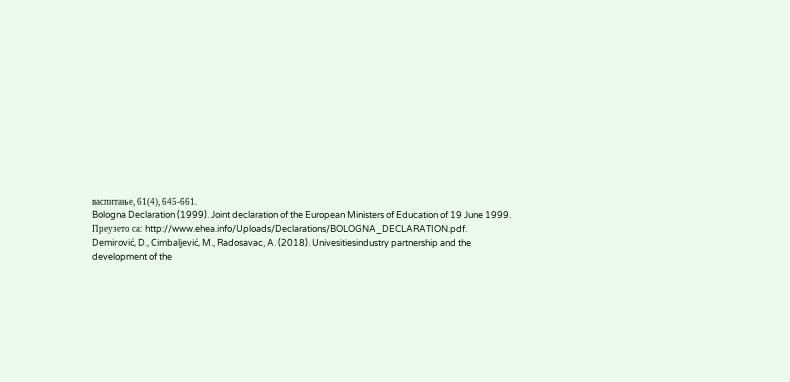васпитање, 61(4), 645-661.
Bologna Declaration (1999). Joint declaration of the European Ministers of Education of 19 June 1999. Преузето са: http://www.ehea.info/Uploads/Declarations/BOLOGNA_DECLARATION.pdf.
Demirović, D., Cimbaljević, M., Radosavac, A. (2018). Univesitiesindustry partnership and the development of the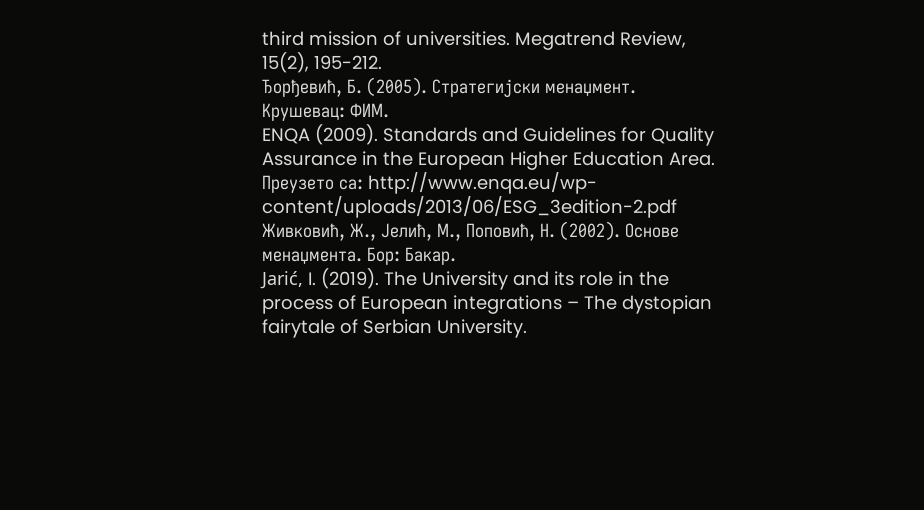third mission of universities. Megatrend Review, 15(2), 195-212.
Ђорђевић, Б. (2005). Стратегијски менаџмент. Крушевац: ФИМ.
ENQA (2009). Standards and Guidelines for Quality Assurance in the European Higher Education Area. Преузето са: http://www.enqa.eu/wp-content/uploads/2013/06/ESG_3edition-2.pdf
Живковић, Ж., Јелић, М., Поповић, Н. (2002). Основе менаџмента. Бор: Бакар.
Jarić, I. (2019). The University and its role in the process of European integrations – The dystopian fairytale of Serbian University.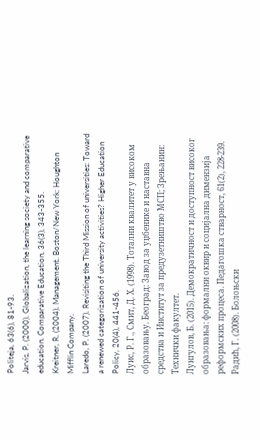Politeja, 63(6), 81-93.
Jarvis, P. (2000). Globalization, the learning society and comparative education. Comparative Education, 36(3), 343-355.
Kreitner, R. (2004). Management. Boston/New York: Houghton Mifflin Company.
Laredo, P. (2007). Revisiting the Third Mission of universities: Toward a renewed categorization of university activities? Higher Education Policy, 20(4), 441-456.
Луис, Р. Г., Смит, Д. Х. (1998). Тотални квалитет у високом образовању. Београд: Завод за уџбенике и наставна средства и Институт за предузетништво МСП; Зрењанин: Технички факултет.
Лунгулов, Б. (2015). Демократичност и доступност високог образовања: формални оквир и социјална димензија реформских процеса. Педагошка стварност, 61(2), 228-239.
Радић, Г. (2008). Болоњски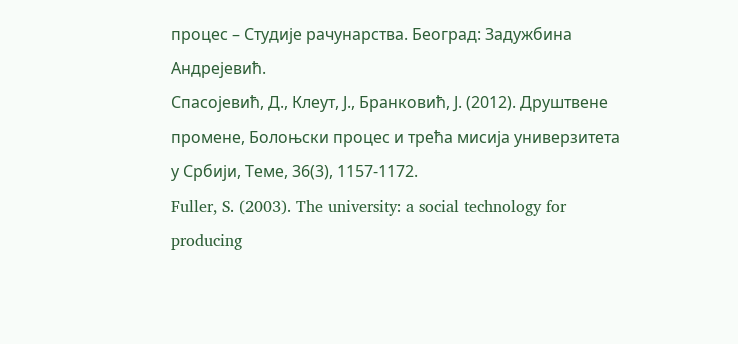процес – Студије рачунарства. Београд: Задужбина Андрејевић.
Спасојевић, Д., Клеут, Ј., Бранковић, Ј. (2012). Друштвене промене, Болоњски процес и трећа мисија универзитета у Србији, Теме, 36(3), 1157-1172.
Fuller, S. (2003). The university: a social technology for producing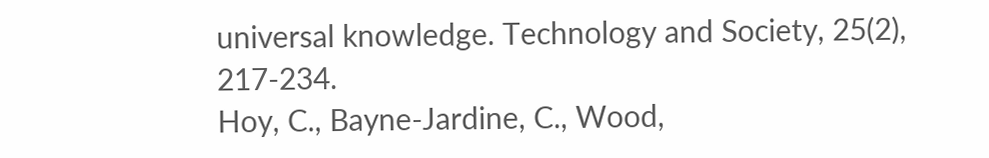universal knowledge. Technology and Society, 25(2), 217-234.
Hoy, C., Bayne-Jardine, C., Wood,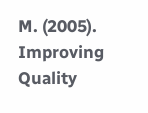M. (2005). Improving Quality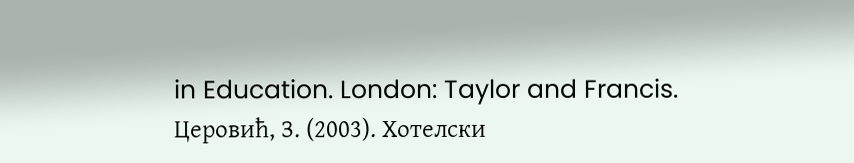in Education. London: Taylor and Francis.
Церовић, З. (2003). Хотелски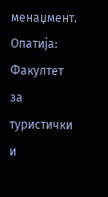менаџмент. Опатија: Факултет за туристички и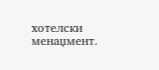хотелски менаџмент.